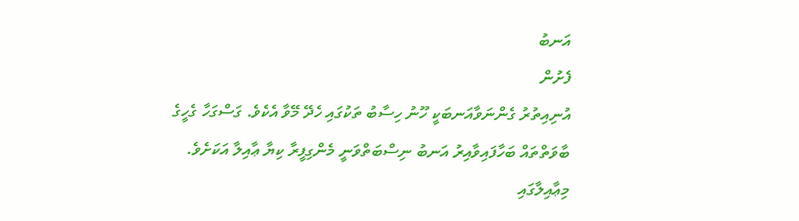އަނބު
ފެށުން
އުނިއިތުރު ގެންނަވާއަނބަކީ ހޫނު ހިސާބު ތަކުގައި ހެދޭ މޭވާ އެކެވެ. ގަސްގަހާ ގެހީގެ ބާވަތްތައް ބަހާފައިވާއިރު އަނބު ނިސްބަތްވަނީ މެންގިފީރާ ކިޔާ ޢާއިލާ އަކަށެވެ. މިޢާއިލާގައި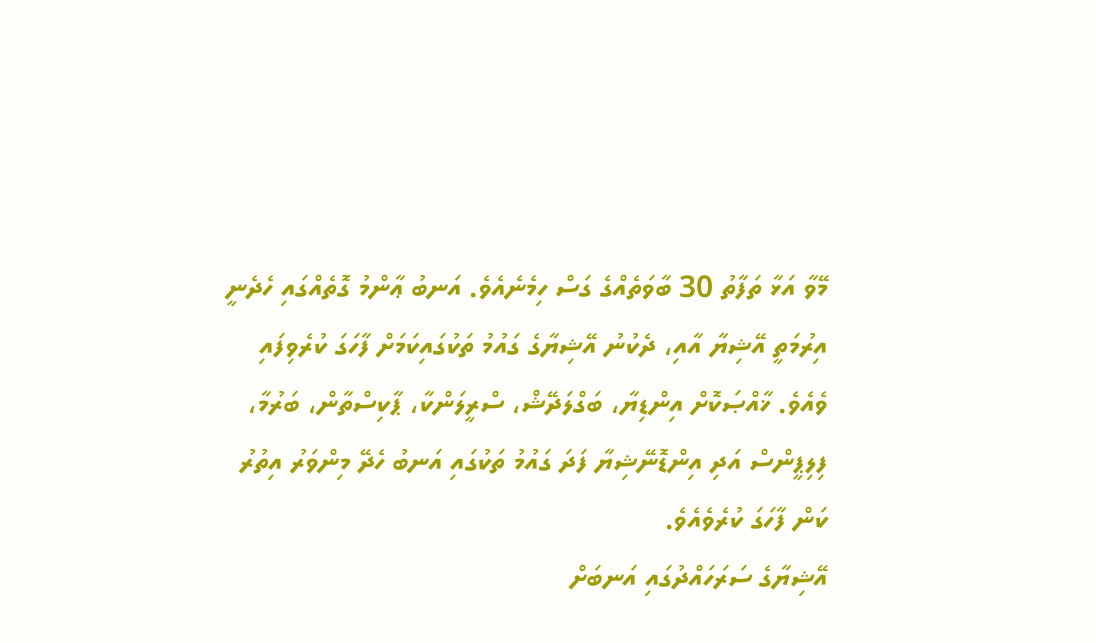މޭވާ އަޅާ ތަފާތު 30 ބާވަތެއްގެ ގަސް ހިމެނެއެވެ. އަނބު ޢާންމު ގޮތެއްގައި ހެދެނީ އިރުމަތީ އޭޝިޔާ އާއި، ދެކުނު އޭޝިޔާގެ ގައުމު ތަކުގައިކަމަށް ފާހަގަ ކުރެވިފައި ވެއެވެ. ޚާއްޞަކޮށް އިންޑިޔާ، ބަގްލަދޭޝް، ސްރީލަންކާ، ޕާކިސްތާން، ބަރުމާ، ފިލިޕީންސް އަދި އިންޑޮނޭޝިޔާ ފަދަ ގައުމު ތަކުގައި އަނބު ހެދޭ މިންވަރު އިތުރު ކަން ފާހަގަ ކުރެވެއެވެ.
އޭޝިޔާގެ ސަރަހައްދުގައި އަނބަށް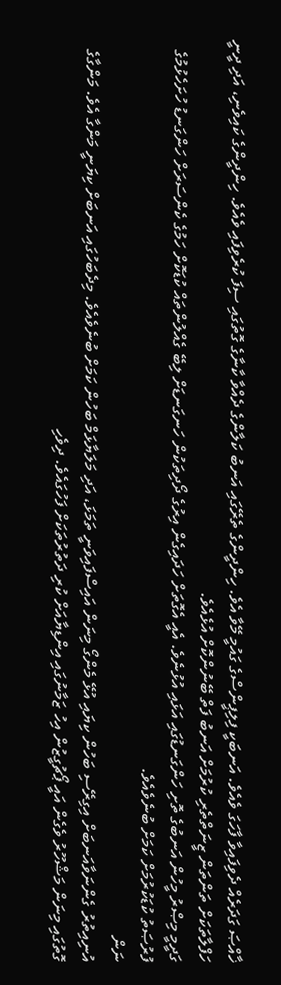ޚާއްޞަ ގަދަރެއް ދެވިފައިވާ ފާހަގަ ވެއެވެ. އަނބަކީ ފިލިޕީންސްގެ ގައުމީ މޭވާ އެވެ. ހިންދީންގެ ތެރޭގައި އަނބު ކަލާންގެ ދެއްވާ ކާނާގެ ގޮތުގައި ސިފަ ކުރެވިފައި ވެއެވެ. ހިންދީންގެ ކައިވެނި، އަދި ދީނީ ހަފްލާތަކަށް ތަންތަން ޒީނަތްތެރި ކުރުމަށް އަނބު ފަތް ބޭނުންކޮށް އުޅެއެވެ.
ގަދީމީ މިޞްރު މީހުން އަނބުގެ ތޮށި ހަންގަނޑުގައި އަޅައި އުޅުނެވެ. އެއީ އެގޮތަށް ހަދައިގެން އިރުގެ ދޯދިތަކުން ހަނގަނޑަށް ލިބޭ ގެއްލުންތައް ކުޑަކޮށް ހަމުގެ ކެންސަރަށް ހަންގަނޑު ހުށަހެޅުމުގެ ފުރުޞަތު ކުޑަކުރުމަށް ކަމަށް ބުނެވެއެވެ.
ނަން
އުނިއިތުރު ގެންނަވާއަނބަށް އިގިރޭސި ބަހުން ކިޔައި އުޅޭ މެންގޯ މިނަން އައިސްފައިވަނީ ތަމަޅަ، އަދި މަލަޔާޅަމް ބަހުން ކަމަށް ބުނެވެއެވެ. މިދެބަހުގައި އަނބަށް ކިޔަނީ މަންގާ އެވެ. މަންގާގެ ގޮތުގައި މިނަން މަޝްހޫރު ވެގެން އައީ ޕޯޗުގީޒުން އިހު ޒަމާނުގައި އިންޑިޔާއަށް ކުރި ދަތުރުތަކަށް ފަހުގައެވެ. ދިވެހި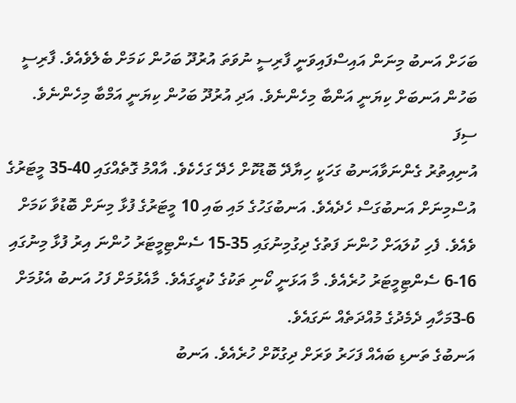ބަހަށް އަނބު މިނަން އައިސްފައިވަނީ ފާރިސީ ނުވަތަ އުރުދޫ ބަހުން ކަމަށް ބެލެވެއެވެ. ފާރިސީ ބަހުން އަނބަށް ކިޔަނީ އަންބާ މިހެންނެވެ. އަދި އުރުދޫ ބަހުން ކިޔަނީ އަމްބާ މިހެންނެވެ.
ސިފަ
އުނިއިތުރު ގެންނަވާއަނބު ގަހަކީ ހިޔާދޭ ބޮޑުކޮށް ހެދޭ ގަހެކެވެ. އާއްމު ގޮތެއްގައި 40-35 މީޓަރުގެ އުސްމިނަށް އަނބުގަސް ހެދެއެވެ. އަނބުގަހުގެ މައި ބައި 10 މީޓަރުގެ ފުޅާ މިނަށް ބޮޑުވާ ކަމަށް ވެއެވެ. ފެހި ކުލައަށް ހުންނަ ފަތުގެ ދިގުމިނުގައި 35-15 ސެންޓިމީޓަރު ހުންނަ އިރު ފުޅާ މިނުގައި 16-6 ސެންޓިމީޓަރު ހުރެއެވެ. މާ އަޅަނީ ކޯނި ތަކުގެ ކުރީގައެވެ. މާއެޅުމަށް ފަހު އަނބު އެޅުމަށް 6-3މަހާއި ދެމެދުގެ މުއްދަތެއް ނަގައެވެ.
އަނބުގެ ތަނޑި ބައެއް ފަހަރު ވަރަށް ދިގުކޮށް ހުރެއެވެ. އަނބު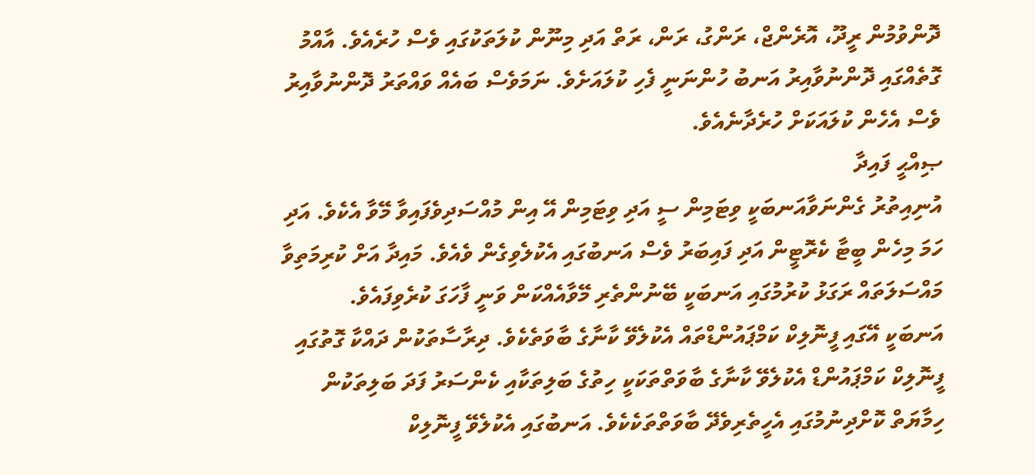ދޮންވުމުން ރީދޫ، އޮރެންޖް، ރަންގު، ރަން، ރަތް އަދި މިނޫން ކުލަތަކުގައި ވެސް ހުރެއެވެ. އާއްމު ގޮތެއްގައި ދޮންނުވާއިރު އަނބު ހުންނަނީ ފެހި ކުލައަށެވެ. ނަމަވެސް ބައެއް ވައްތަރު ދޮންނުވާއިރު ވެސް އެހެން ކުލައަކަށް ހުރެދާނެއެވެ.
ޞިއްޙީ ފައިދާ
އުނިއިތުރު ގެންނަވާއަނބަކީ ވިޓަމިން ސީ އަދި ވިޓަމިން އޭ އިން މުއްސަދިވެފައިވާ މޭވާ އެކެވެ. އަދި ހަމަ މިހެން ބީޓާ ކެރޮޓީން އަދި ފައިބަރު ވެސް އަނބުގައި އެކުލެވިގެން ވެއެވެ. މައިދާ އަށް ކުރިމަތިވާ މައްސަލަތައް ރަގަޅު ކުރުމުގައި އަނބަކީ ބޭނުންތެރި މޭވާއެއްކަން ވަނީ ފާހަގަ ކުރެވިފައެވެ.
އަނބަކީ އޭގައި ފީނޮލިކް ކަމްޕައުންޑްތައް އެކުލެވޭ ކާނާގެ ބާވަތެކެވެ. ދިރާސާތަކުން ދައްކާ ގޮތުގައި ފީނޮލިކް ކަމްޕައުންޑް އެކުލެވޭ ކާނާގެ ބާވަތްތަކަކީ ހިތުގެ ބަލިތަކާއި ކެންސަރު ފަދަ ބަލިތަކުން ހިމާޔަތް ކޮށްދިނުމުގައި އެހީތެރިވެދޭ ބާވަތްތަކެކެވެ. އަނބުގައި އެކުލެވޭ ފީނޮލިކް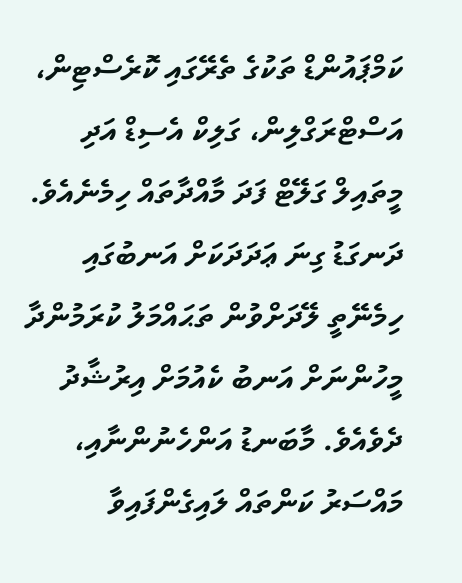ކަމްޕައުންޑް ތަކުގެ ތެރޭގައި ކޮރެސްޓިން، އަސްޓްރަގްލިން، ގަލިކް އެސިޑް އަދި މީތައިލް ގަލޭޓް ފަދަ މާއްދާތައް ހިމެނެއެވެ.
ދަނގަޑު ގިނަ ޢަދަދަކަށް އަނބުގައި ހިމެނޭތީ ލޭދަށްވުން ތަޙައްމަލު ކުރަމުންދާ މީހުންނަށް އަނބު ކެއުމަށް އިރުޝާދު ދެވެއެވެ. މާބަނޑު އަންހެނުންނާއި، މައްސަރު ކަންތައް ލައިގެންފައިވާ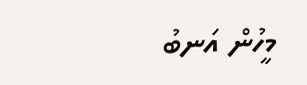މީހުން އަނބު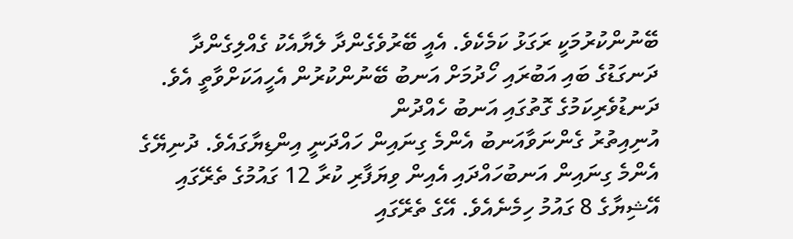ބޭނުންކުރުމަކީ ރަގަޅު ކަމެކެވެ. އެއީ ބޭރުވެގެންދާ ލެޔާއެކު ގެއްލިގެންދާ ދަނގަޑުގެ ބައި އަބުރައި ހޯދުމަށް އަނބު ބޭނުންކުރުން އެހީއަކަށްވާތީ އެވެ.
ދަނޑުވެރިކަމުގެ ގޮތުގައި އަނބު ހެއްދުން
އުނިއިތުރު ގެންނަވާއަނބު އެންމެ ގިނައިން ހައްދަނީ އިންޑިޔާގައެވެ. ދުނިޔޭގެ އެންމެ ގިނައިން އަނބުހައްދައި އެއިން ވިޔަފާރި ކުރާ 12 ގައުމުގެ ތެރޭގައި އޭޝިޔާގެ 8 ގައުމު ހިމެނެއެވެ. އޭގެ ތެރޭގައި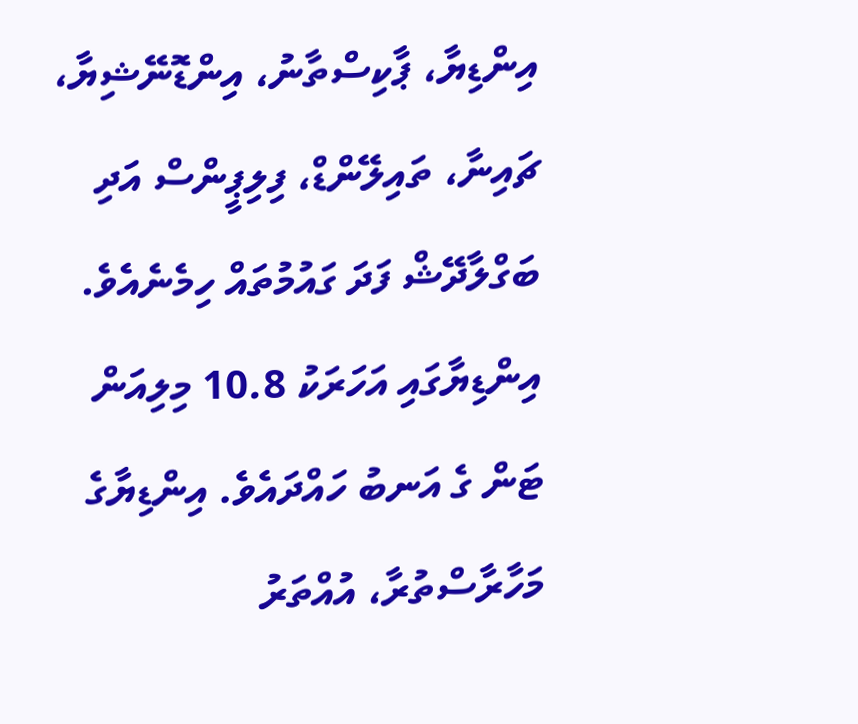އިންޑިޔާ، ޕާކިސްތާނު، އިންޑޮނޭޝިޔާ، ޗައިނާ، ތައިލޭންޑް، ފިލިޕީންސް އަދި ބަގްލާދޭޝް ފަދަ ގައުމުތައް ހިމެނެއެވެ.
އިންޑިޔާގައި އަހަރަކު 10.8 މިލިއަން ޓަން ގެ އަނބު ހައްދައެވެ. އިންޑިޔާގެ މަހާރާސްތުރާ، އުއްތަރު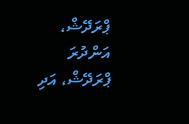ޕްރަދޭޝް، އަންދުރަ ޕްރަދޭޝް، އަދި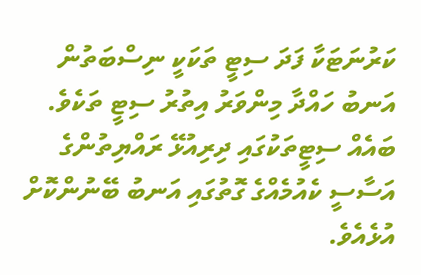ކަރުނަޓަކާ ފަދަ ސިޓީ ތަކަކީ ނިސްބަތުން އަނބު ހައްދާ މިންވަރު އިތުރު ސިޓީ ތަކެވެ. ބައެއް ސިޓީތަކުގައި ދިރިއުޅޭ ރައްޔިތުންގެ އަސާސީ ކެއުމެއްގެ ގޮތުގައި އަނބު ބޭނުންކޮށް އުޅެއެވެ.